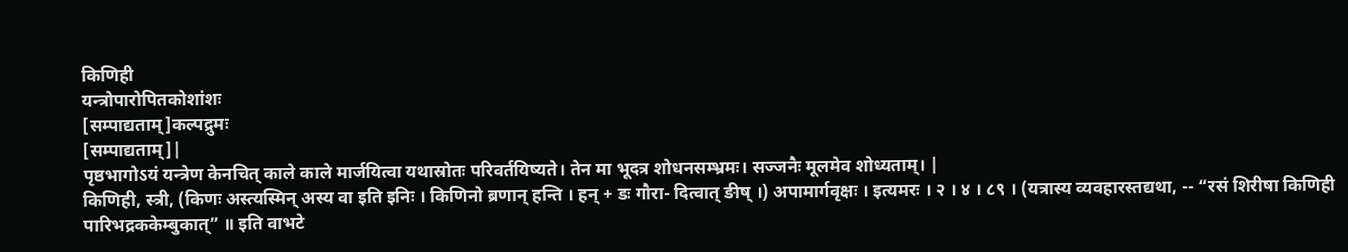किणिही
यन्त्रोपारोपितकोशांशः
[सम्पाद्यताम्]कल्पद्रुमः
[सम्पाद्यताम्]|
पृष्ठभागोऽयं यन्त्रेण केनचित् काले काले मार्जयित्वा यथास्रोतः परिवर्तयिष्यते। तेन मा भूदत्र शोधनसम्भ्रमः। सज्जनैः मूलमेव शोध्यताम्। |
किणिही, स्त्री, (किणः अस्त्यस्मिन् अस्य वा इति इनिः । किणिनो ब्रणान् हन्ति । हन् + डः गौरा- दित्वात् ङीष् ।) अपामार्गवृक्षः । इत्यमरः । २ । ४ । ८९ । (यत्रास्य व्यवहारस्तद्यथा, -- “रसं शिरीषा किणिही पारिभद्रककेम्बुकात्” ॥ इति वाभटे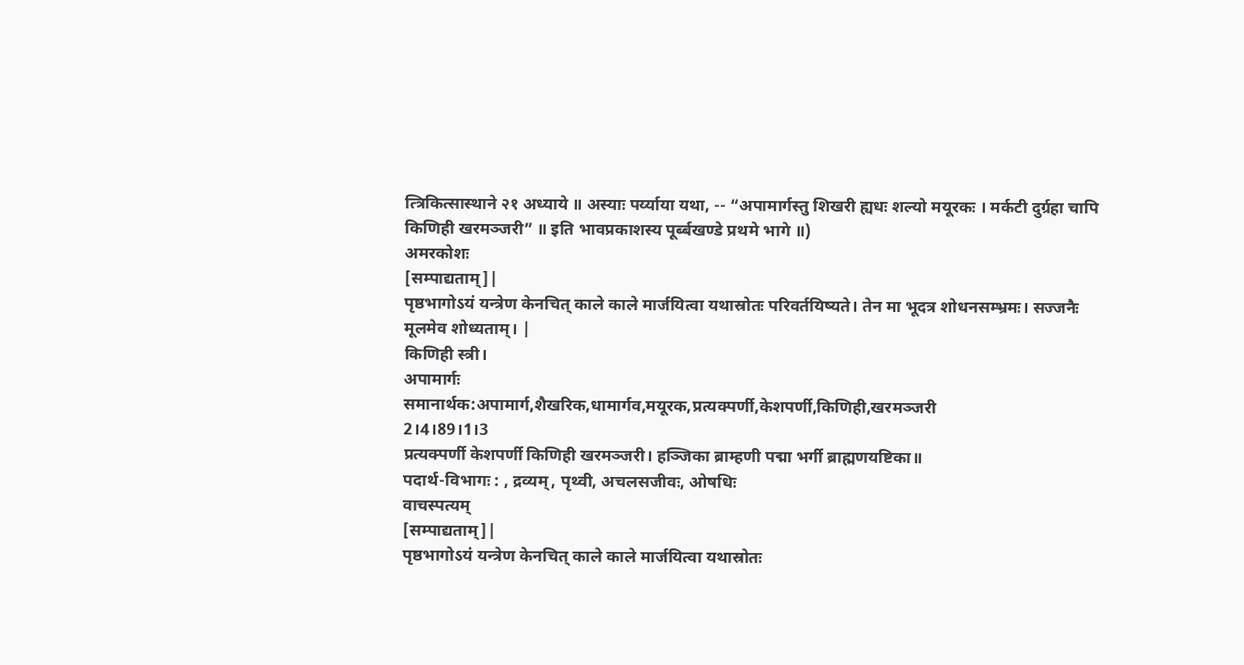त्त्रिकित्सास्थाने २१ अध्याये ॥ अस्याः पर्य्याया यथा, -- “अपामार्गस्तु शिखरी ह्यधः शल्यो मयूरकः । मर्कटी दुर्ग्रहा चापि किणिही खरमञ्जरी” ॥ इति भावप्रकाशस्य पूर्ब्बखण्डे प्रथमे भागे ॥)
अमरकोशः
[सम्पाद्यताम्]|
पृष्ठभागोऽयं यन्त्रेण केनचित् काले काले मार्जयित्वा यथास्रोतः परिवर्तयिष्यते। तेन मा भूदत्र शोधनसम्भ्रमः। सज्जनैः मूलमेव शोध्यताम्। |
किणिही स्त्री।
अपामार्गः
समानार्थक:अपामार्ग,शैखरिक,धामार्गव,मयूरक,प्रत्यक्पर्णी,केशपर्णी,किणिही,खरमञ्जरी
2।4।89।1।3
प्रत्यक्पर्णी केशपर्णी किणिही खरमञ्जरी। हञ्जिका ब्राम्हणी पद्मा भर्गी ब्राह्मणयष्टिका॥
पदार्थ-विभागः : , द्रव्यम्, पृथ्वी, अचलसजीवः, ओषधिः
वाचस्पत्यम्
[सम्पाद्यताम्]|
पृष्ठभागोऽयं यन्त्रेण केनचित् काले काले मार्जयित्वा यथास्रोतः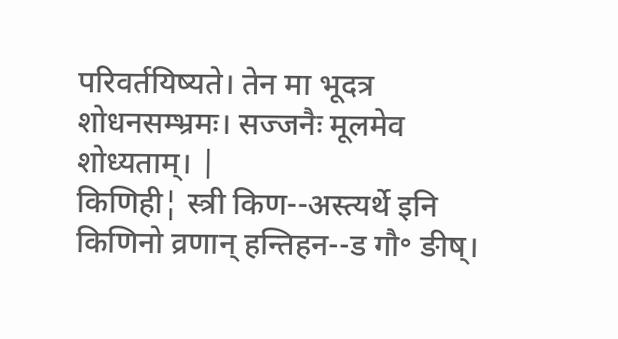परिवर्तयिष्यते। तेन मा भूदत्र शोधनसम्भ्रमः। सज्जनैः मूलमेव शोध्यताम्। |
किणिही¦ स्त्री किण--अस्त्यर्थे इनि किणिनो व्रणान् हन्तिहन--ड गौ॰ ङीष्।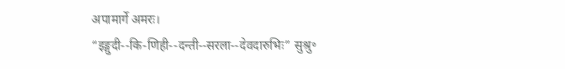अपामार्गे अमरः।
“इङ्गुदी--कि-णिही--दन्ती--सरला--देवदारुभिः” सुश्रु॰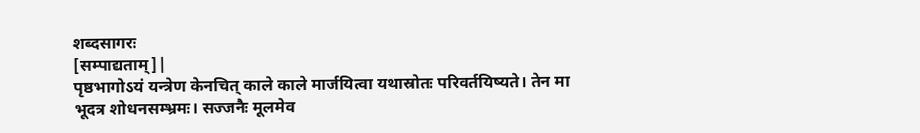शब्दसागरः
[सम्पाद्यताम्]|
पृष्ठभागोऽयं यन्त्रेण केनचित् काले काले मार्जयित्वा यथास्रोतः परिवर्तयिष्यते। तेन मा भूदत्र शोधनसम्भ्रमः। सज्जनैः मूलमेव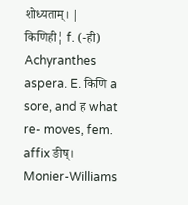शोध्यताम्। |
किणिही¦ f. (-ही) Achyranthes aspera. E. किणि a sore, and ह what re- moves, fem. affix ङीष्।
Monier-Williams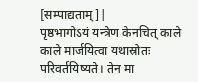[सम्पाद्यताम्]|
पृष्ठभागोऽयं यन्त्रेण केनचित् काले काले मार्जयित्वा यथास्रोतः परिवर्तयिष्यते। तेन मा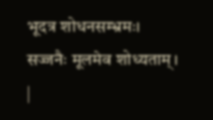भूदत्र शोधनसम्भ्रमः। सज्जनैः मूलमेव शोध्यताम्। |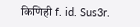किणिही f. id. Sus3r.